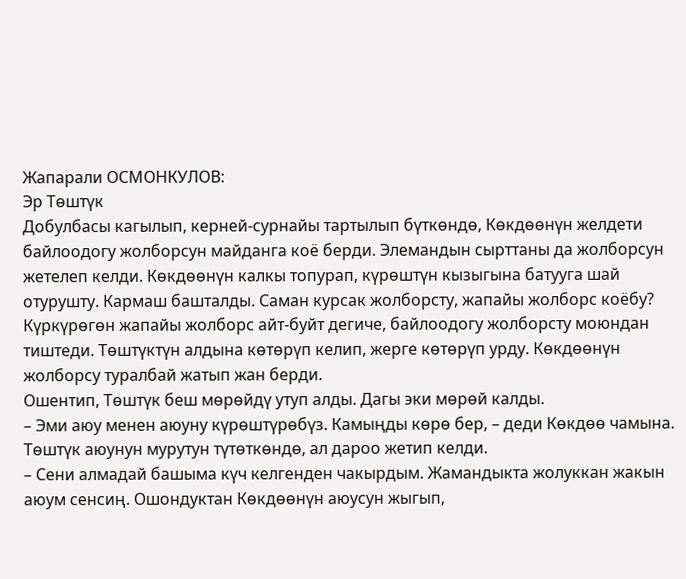Жапарали ОСМОНКУЛОВ:
Эр Төштүк
Добулбасы кагылып, керней-сурнайы тартылып бүткөндө, Көкдөөнүн желдети байлоодогу жолборсун майданга коё берди. Элемандын сырттаны да жолборсун жетелеп келди. Көкдөөнүн калкы топурап, күрөштүн кызыгына батууга шай отурушту. Кармаш башталды. Саман курсак жолборсту, жапайы жолборс коёбу? Күркүрөгөн жапайы жолборс айт-буйт дегиче, байлоодогу жолборсту моюндан тиштеди. Төштүктүн алдына көтөрүп келип, жерге көтөрүп урду. Көкдөөнүн жолборсу туралбай жатып жан берди.
Ошентип, Төштүк беш мөрөйдү утуп алды. Дагы эки мөрөй калды.
– Эми аюу менен аюуну күрөштүрөбүз. Камыңды көрө бер, – деди Көкдөө чамына.
Төштүк аюунун мурутун түтөткөндө, ал дароо жетип келди.
– Сени алмадай башыма күч келгенден чакырдым. Жамандыкта жолуккан жакын аюум сенсиң. Ошондуктан Көкдөөнүн аюусун жыгып,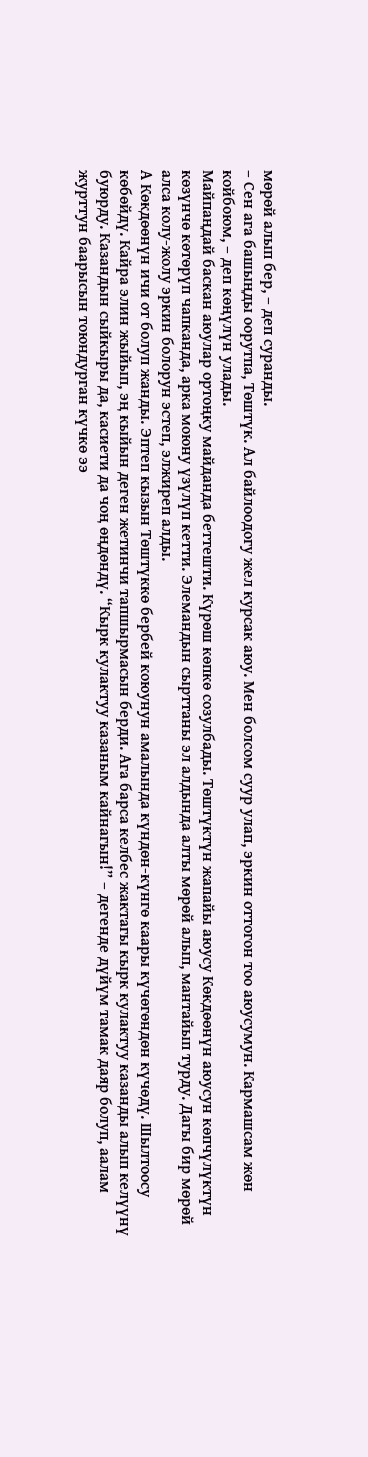мөрөй алып бер, – деп суранды.
– Сен ага башыңды оорутпа, Төштүк. Ал байлоодогу жел курсак аюу. Мен болсом суур улап, эркин оттогон тоо аюусумун. Кармашсам жөн койбоюм, – деп көңүлүн улады.
Майпаңдай баскан аюулар ортоңку майданда беттешти. Күрөш көпкө созулбады. Төштүктүн жапайы аюусу Көкдөөнүн аюусун көпчүлүктүн көзүнчө көтөрүп чапканда, арка моюну үзүлүп кетти. Элемандын сырттаны эл алдында алты мөрөй алып, мантайып турду. Дагы бир мөрөй алса колу-жолу эркин болорун эстеп, элжиреп алды.
А Көкдөөнүн ичи от болуп жанды. Эптеп кызын Төштүккө бербей коюунун амалында күндөн-күнгө каары күчөгөндөн күчөдү. Шылтоосу көбөйдү. Кайра элин жыйып, эң кыйын деген жетинчи тапшырмасын берди. Ага барса келбес жактагы кырк кулактуу казанды алып келүүнү буюрду. Казандын сыйкыры да, касиети да чоң өңдөндү. “Кырк кулактуу казаным кайнагын!” – дегенде дүйүм тамак даяр болуп, аалам журттун баарысын тоюндурган күчкө ээ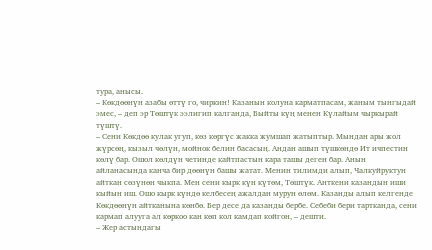тура, анысы.
– Көкдөөнүн азабы өттү го, чиркин! Казанын колуна карматпасам, жаным тынгыдай эмес, – деп эр Төштүк ээлигип калганда, Быйты күң менен Күлайым чыркырай түштү.
– Сени Көкдөө кулак угуп, көз көргүс жакка жумшап жатыптыр. Мындан ары жол жүрсөң, кызыл чөлүн, мойнок белин басасың. Андан ашып түшкөндө Ит ичпестин көлү бар. Ошол көлдүн четинде кайтпастын кара ташы деген бар. Анын айланасында канча бир дөөнүн башы жатат. Менин тилимди алып, Чалкуйруктун айткан сөзүнөн чыкпа. Мен сени кырк күн күтөм, Төштүк. Анткени казандын иши кыйын иш. Ошо кырк күндө келбесең ажалдан мурун өлөм. Казанды алып келгенде Көкдөөнүн айтканына көнбө. Бер десе да казанды бербе. Себеби бери тартканда, сени кармап алууга ал көркоо кан көп кол камдап койгон, – дешти.
– Жер астындагы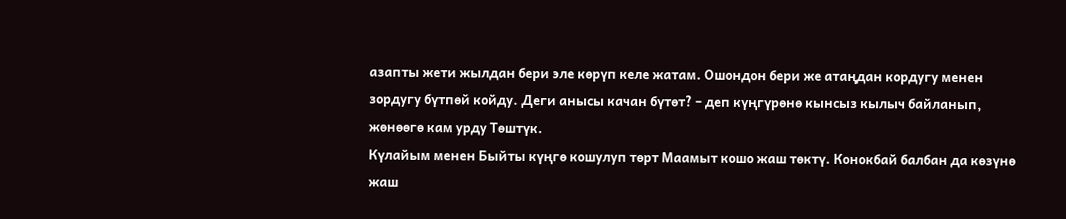азапты жети жылдан бери эле көрүп келе жатам. Ошондон бери же атаңдан кордугу менен зордугу бүтпөй койду. Деги анысы качан бүтөт? – деп күңгүрөнө кынсыз кылыч байланып, жөнөөгө кам урду Төштүк.
Күлайым менен Быйты күңгө кошулуп төрт Маамыт кошо жаш төктү. Конокбай балбан да көзүнө жаш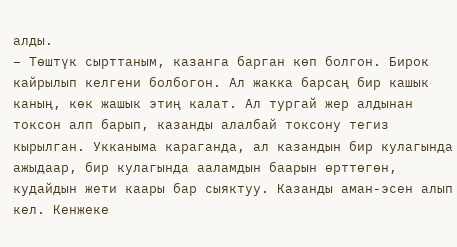алды.
– Төштүк сырттаным, казанга барган көп болгон. Бирок кайрылып келгени болбогон. Ал жакка барсаң бир кашык каның, көк жашык этиң калат. Ал тургай жер алдынан токсон алп барып, казанды алалбай токсону тегиз кырылган. Укканыма караганда, ал казандын бир кулагында ажыдаар, бир кулагында ааламдын баарын өрттөгөн, кудайдын жети каары бар сыяктуу. Казанды аман-эсен алып кел. Кенжеке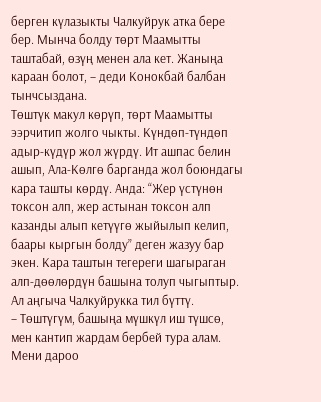берген күлазыкты Чалкуйрук атка бере бер. Мынча болду төрт Маамытты таштабай, өзүң менен ала кет. Жаныңа караан болот, – деди Конокбай балбан тынчсыздана.
Төштүк макул көрүп, төрт Маамытты ээрчитип жолго чыкты. Күндөп-түндөп адыр-күдүр жол жүрдү. Ит ашпас белин ашып, Ала-Көлгө барганда жол боюндагы кара ташты көрдү. Анда: “Жер үстүнөн токсон алп, жер астынан токсон алп казанды алып кетүүгө жыйылып келип, баары кыргын болду” деген жазуу бар экен. Кара таштын тегереги шагыраган алп-дөөлөрдүн башына толуп чыгыптыр. Ал аңгыча Чалкуйрукка тил бүттү.
– Төштүгүм, башыңа мүшкүл иш түшсө, мен кантип жардам бербей тура алам. Мени дароо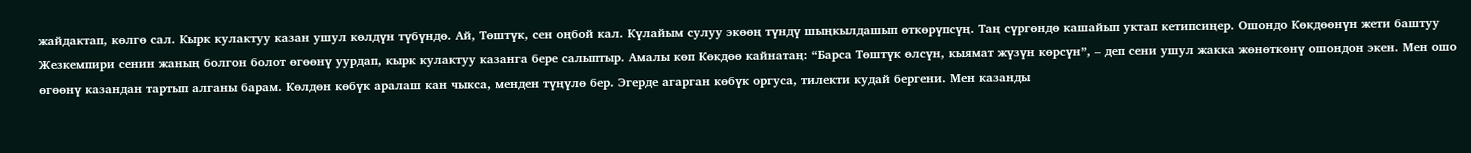жайдактап, көлгө сал. Кырк кулактуу казан ушул көлдүн түбүндө. Ай, Төштүк, сен оңбой кал. Күлайым сулуу экөөң түндү шыңкылдашып өткөрүпсүң. Таң сүргөндө кашайып уктап кетипсиңер. Ошондо Көкдөөнүн жети баштуу Жезкемпири сенин жаның болгон болот өгөөнү уурдап, кырк кулактуу казанга бере салыптыр. Амалы көп Көкдөө кайнатаң: “Барса Төштүк өлсүн, кыямат жүзүн көрсүн”, – деп сени ушул жакка жөнөткөнү ошондон экен. Мен ошо өгөөнү казандан тартып алганы барам. Көлдөн көбүк аралаш кан чыкса, менден түңүлө бер. Эгерде агарган көбүк оргуса, тилекти кудай бергени. Мен казанды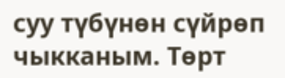суу түбүнөн сүйрөп чыкканым. Төрт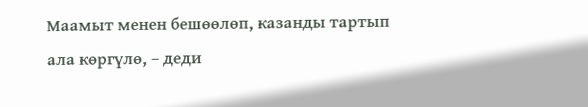Маамыт менен бешөөлөп, казанды тартып ала көргүлө, – деди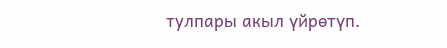тулпары акыл үйрөтүп.